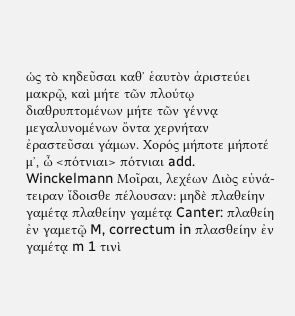ὡς τὸ κηδεῦσαι καθ᾽ ἑαυτὸν ἀριστεύει μακρῷ, καὶ μήτε τῶν πλούτῳ διαθρυπτομένων μήτε τῶν γέννᾳ μεγαλυνομένων ὄντα χερνήταν ἐραστεῦσαι γάμων. Χορός μήποτε μήποτέ μ᾽, ὦ <πότνιαι> πότνιαι add. Winckelmann Μοῖραι, λεχέων Διὸς εὐνά- τειραν ἴδοισθε πέλουσαν: μηδὲ πλαθείην γαμέτᾳ πλαθείην γαμέτᾳ Canter: πλαθείη ἐν γαμετῷ M, correctum in πλασθείην ἐν γαμέτᾳ m 1 τινὶ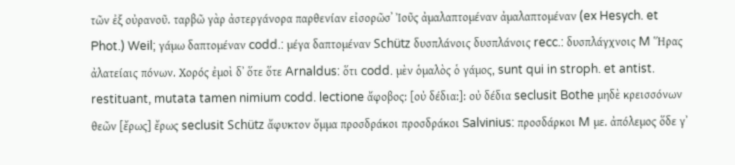τῶν ἐξ οὐρανοῦ. ταρβῶ γὰρ ἀστεργάνορα παρθενίαν εἰσορῶσ᾽ Ἰοῦς ἀμαλαπτομέναν ἀμαλαπτομέναν (ex Hesych. et Phot.) Weil; γάμω δαπτομέναν codd.: μέγα δαπτομέναν Schütz δυσπλάνοις δυσπλάνοις recc.: δυσπλάγχνοις M Ἥρας ἀλατείαις πόνων. Χορός ἐμοὶ δ᾽ ὅτε ὅτε Arnaldus: ὅτι codd. μὲν ὁμαλὸς ὁ γάμος, sunt qui in stroph. et antist. restituant, mutata tamen nimium codd. lectione ἄφοβος: [οὐ δέδια:]: οὐ δέδια seclusit Bothe μηδὲ κρεισσόνων θεῶν [ἔρως] ἔρως seclusit Schütz ἄφυκτον ὄμμα προσδράκοι προσδράκοι Salvinius: προσδάρκοι M με. ἀπόλεμος ὅδε γ᾽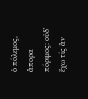ὁ πόλεμος, ἄπορα πόριμος: οὐδ᾽ ἔχω τίς ἂν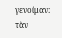γενοίμαν: τὰν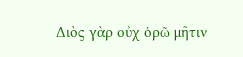Διὸς γὰρ οὐχ ὁρῶ μῆτιν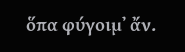ὅπα φύγοιμ᾽ ἄν.